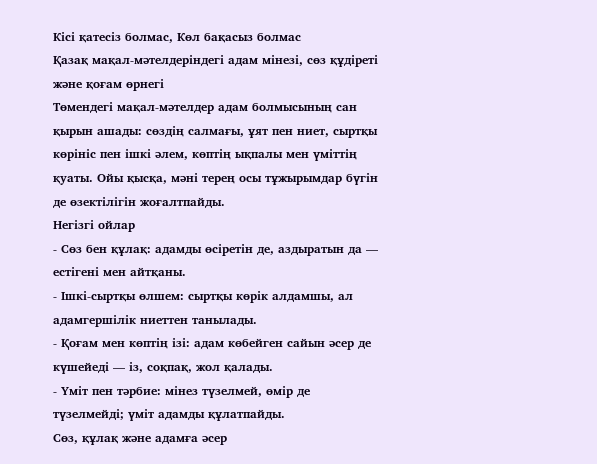Кісі қатесіз болмас, Көл бақасыз болмас
Қазақ мақал-мәтелдеріндегі адам мінезі, сөз құдіреті және қоғам өрнегі
Төмендегі мақал-мәтелдер адам болмысының сан қырын ашады: сөздің салмағы, ұят пен ниет, сыртқы көрініс пен ішкі әлем, көптің ықпалы мен үміттің қуаты. Ойы қысқа, мәні терең осы тұжырымдар бүгін де өзектілігін жоғалтпайды.
Негізгі ойлар
- Сөз бен құлақ: адамды өсіретін де, аздыратын да — естігені мен айтқаны.
- Ішкі-сыртқы өлшем: сыртқы көрік алдамшы, ал адамгершілік ниеттен танылады.
- Қоғам мен көптің ізі: адам көбейген сайын әсер де күшейеді — із, соқпақ, жол қалады.
- Үміт пен тәрбие: мінез түзелмей, өмір де түзелмейді; үміт адамды құлатпайды.
Сөз, құлақ және адамға әсер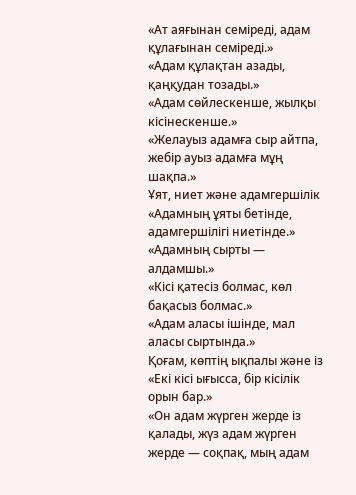«Ат аяғынан семіреді, адам құлағынан семіреді.»
«Адам құлақтан азады, қаңқудан тозады.»
«Адам сөйлескенше, жылқы кісінескенше.»
«Желауыз адамға сыр айтпа, жебір ауыз адамға мұң шақпа.»
Ұят, ниет және адамгершілік
«Адамның ұяты бетінде, адамгершілігі ниетінде.»
«Адамның сырты — алдамшы.»
«Кісі қатесіз болмас, көл бақасыз болмас.»
«Адам аласы ішінде, мал аласы сыртында.»
Қоғам, көптің ықпалы және із
«Екі кісі ығысса, бір кісілік орын бар.»
«Он адам жүрген жерде із қалады, жүз адам жүрген жерде — соқпақ, мың адам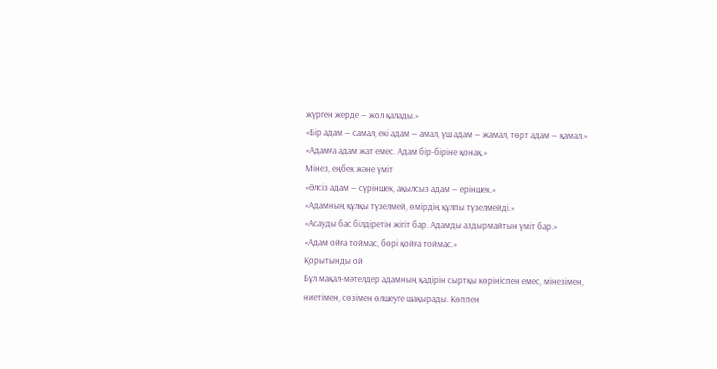жүрген жерде — жол қалады.»
«Бір адам — самал, екі адам — амал, үш адам — жамал, төрт адам — қамал.»
«Адамға адам жат емес. Адам бір-біріне қонақ.»
Мінез, еңбек және үміт
«Әлсіз адам — сүріншек, ақылсыз адам — еріншек.»
«Адамның құлқы түзелмей, өмірдің құлпы түзелмейді.»
«Асауды бас білдіретін жігіт бар. Адамды аздырмайтын үміт бар.»
«Адам ойға тоймас, бөрі қойға тоймас.»
Қорытынды ой
Бұл мақал-мәтелдер адамның қадірін сыртқы көрініспен емес, мінезімен, ниетімен, сөзімен өлшеуге шақырады. Көппен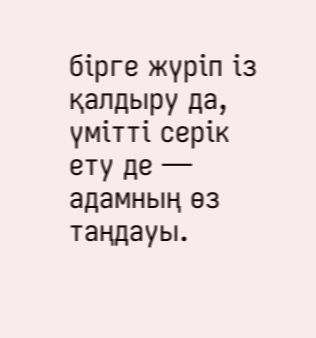бірге жүріп із қалдыру да, үмітті серік ету де — адамның өз таңдауы.